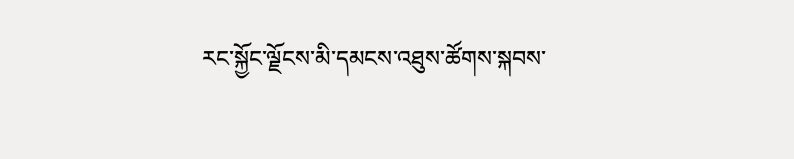རང་སྐྱོང་ལྗོངས་མི་དམངས་འཐུས་ཚོགས་སྐབས་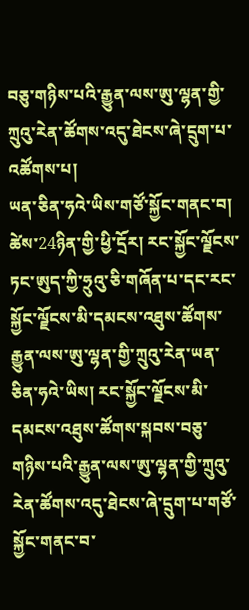བཅུ་གཉིས་པའི་རྒྱུན་ལས་ཨུ་ལྷན་གྱི་ཀྲུའུ་རེན་ཚོགས་འདུ་ཐེངས་ཞེ་དྲུག་པ་འཚོགས་པ།
ཡན་ཅིན་ཧའེ་ཡིས་གཙོ་སྐྱོང་གནང་བ།
ཚེས་24ཉིན་གྱི་ཕྱི་དྲོར། རང་སྐྱོང་ལྗོངས་ཏང་ཨུད་ཀྱི་ཧྲུའུ་ཅི་གཞོན་པ་དང་རང་སྐྱོང་ལྗོངས་མི་དམངས་འཐུས་ཚོགས་རྒྱུན་ལས་ཨུ་ལྷན་གྱི་ཀྲུའུ་རེན་ཡན་ཅིན་ཧའེ་ཡིས། རང་སྐྱོང་ལྗོངས་མི་དམངས་འཐུས་ཚོགས་སྐབས་བཅུ་གཉིས་པའི་རྒྱུན་ལས་ཨུ་ལྷན་གྱི་ཀྲུའུ་རེན་ཚོགས་འདུ་ཐེངས་ཞེ་དྲུག་པ་གཙོ་སྐྱོང་གནང་བ་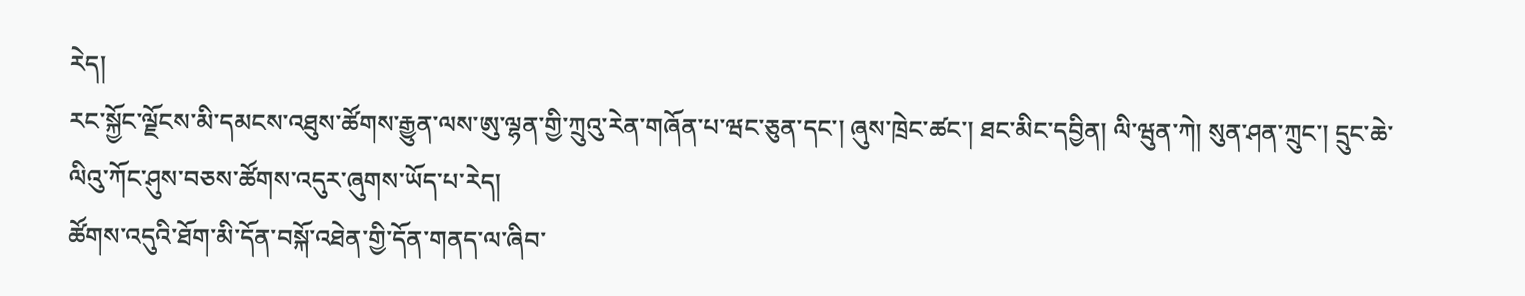རེད།
རང་སྐྱོང་ལྗོངས་མི་དམངས་འཐུས་ཚོགས་རྒྱུན་ལས་ཨུ་ལྷན་གྱི་ཀྲུའུ་རེན་གཞོན་པ་ཝང་ཅུན་དང་། ཞུས་ཁྲེང་ཚང་། ཐང་མིང་དབྱིན། ལི་ཝུན་ཀེ། སུན་ཤན་ཀྲུང་། དྲུང་ཆེ་ལིའུ་ཀོང་ཤུས་བཅས་ཚོགས་འདུར་ཞུགས་ཡོད་པ་རེད།
ཚོགས་འདུའི་ཐོག་མི་དོན་བསྐོ་འཐེན་གྱི་དོན་གནད་ལ་ཞིབ་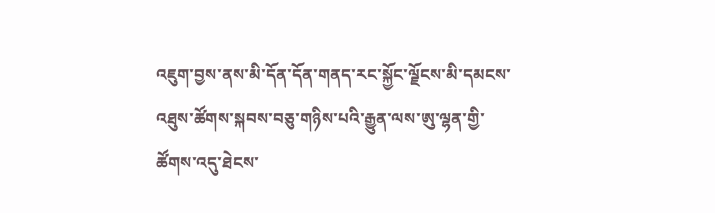འཇུག་བྱས་ནས་མི་དོན་དོན་གནད་རང་སྐྱོང་ལྗོངས་མི་དམངས་འཐུས་ཚོགས་སྐབས་བཅུ་གཉིས་པའི་རྒྱུན་ལས་ཨུ་ལྷན་གྱི་ཚོགས་འདུ་ཐེངས་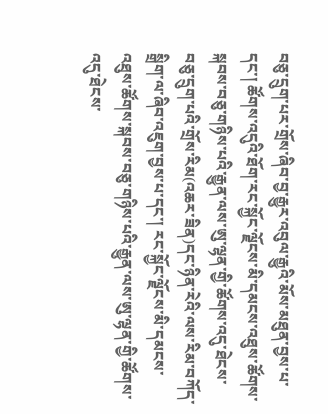བཅུ་དྲུག་པར་གྲོས་ཞིབ་བྱ་རྒྱུར་འབུལ་རྒྱུའི་མོས་མཐུན་བྱས་པ་དང་། ཚོགས་འདུའི་ཐོག་རང་སྐྱོང་ལྗོངས་མི་དམངས་འཐུས་ཚོགས་སྐབས་བཅུ་གཉིས་པའི་རྒྱུན་ལས་ཨུ་ལྷན་གྱི་ཚོགས་འདུ་ཐེངས་བཅུ་དྲུག་པའི་གྲོས་རིམ(འཆར་ཟིན)དང་ཉིན་རེའི་ལས་རིམ་བཀོད་སྒྲིག་ལ་ཞིབ་འཇུག་བྱས་པ་དང་། རང་སྐྱོང་ལྗོངས་མི་དམངས་འཐུས་ཚོགས་སྐབས་བཅུ་གཉིས་པའི་རྒྱུན་ལས་ཨུ་ལྷན་གྱི་ཚོགས་འདུ་ཐེངས་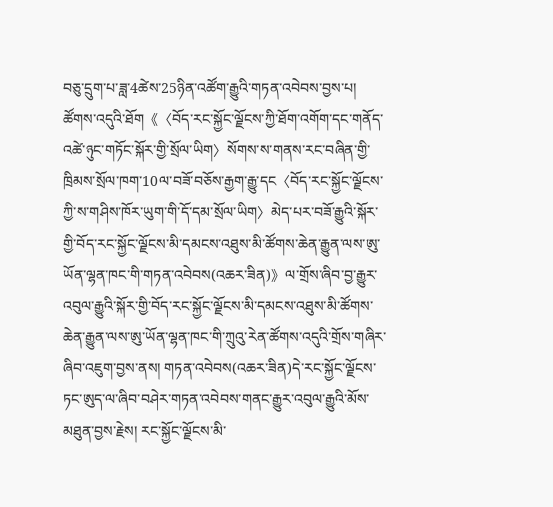བཅུ་དྲུག་པ་ཟླ་4ཚེས་25ཉིན་འཚོག་རྒྱུའི་གཏན་འབེབས་བྱས་པ། ཚོགས་འདུའི་ཐོག《〈བོད་རང་སྐྱོང་ལྗོངས་ཀྱི་ཐོག་འགོག་དང་གནོད་འཚེ་ཉུང་གཏོང་སྐོར་གྱི་སྲོལ་ཡིག〉སོགས་ས་གནས་རང་བཞིན་གྱི་ཁྲིམས་སྲོལ་ཁག་10ལ་བཟོ་བཅོས་རྒྱག་རྒྱུ་དང〈བོད་རང་སྐྱོང་ལྗོངས་ཀྱི་ས་གཤིས་ཁོར་ཡུག་གི་དོ་དམ་སྲོལ་ཡིག〉མེད་པར་བཟོ་རྒྱུའི་སྐོར་གྱི་བོད་རང་སྐྱོང་ལྗོངས་མི་དམངས་འཐུས་མི་ཚོགས་ཆེན་རྒྱུན་ལས་ཨུ་ཡོན་ལྷན་ཁང་གི་གཏན་འབེབས(འཆར་ཟིན)》ལ་གྲོས་ཞིབ་བྱ་རྒྱུར་འབུལ་རྒྱུའི་སྐོར་གྱི་བོད་རང་སྐྱོང་ལྗོངས་མི་དམངས་འཐུས་མི་ཚོགས་ཆེན་རྒྱུན་ལས་ཨུ་ཡོན་ལྷན་ཁང་གི་ཀྲུའུ་རེན་ཚོགས་འདུའི་གྲོས་གཞིར་ཞིབ་འཇུག་བྱས་ནས། གཏན་འབེབས(འཆར་ཟིན)དེ་རང་སྐྱོང་ལྗོངས་ཏང་ཨུད་ལ་ཞིབ་བཤེར་གཏན་འབེབས་གནང་རྒྱུར་འབུལ་རྒྱུའི་མོས་མཐུན་བྱས་རྗེས། རང་སྐྱོང་ལྗོངས་མི་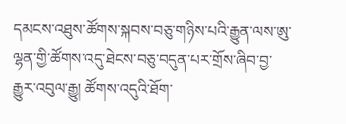དམངས་འཐུས་ཚོགས་སྐབས་བཅུ་གཉིས་པའི་རྒྱུན་ལས་ཨུ་ལྷན་གྱི་ཚོགས་འདུ་ཐེངས་བཅུ་བདུན་པར་གྲོས་ཞིབ་བྱ་རྒྱུར་འབུལ་རྒྱུ། ཚོགས་འདུའི་ཐོག་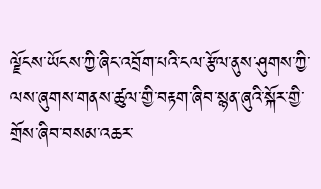ལྗོངས་ཡོངས་ཀྱི་ཞིང་འབྲོག་པའི་ངལ་རྩོལ་ནུས་ཤུགས་ཀྱི་ལས་ཞུགས་གནས་ཚུལ་གྱི་བརྟག་ཞིབ་སྙན་ཞུའི་སྐོར་གྱི་གྲོས་ཞིབ་བསམ་འཆར་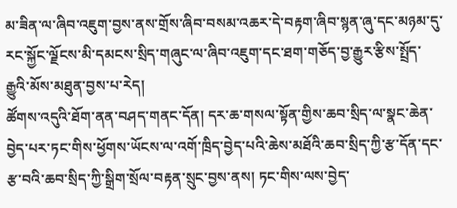མ་ཟིན་ལ་ཞིབ་འཇུག་བྱས་ནས་གྲོས་ཞིབ་བསམ་འཆར་དེ་བརྟག་ཞིབ་སྙན་ཞུ་དང་མཉམ་དུ་རང་སྐྱོང་ལྗོངས་མི་དམངས་སྲིད་གཞུང་ལ་ཞིབ་འཇུག་དང་ཐག་གཅོད་བྱ་རྒྱུར་རྩིས་སྤྲོད་རྒྱུའི་མོས་མཐུན་བྱས་པ་རེད།
ཚོགས་འདུའི་ཐོག་ནན་བཤད་གནང་དོན། དར་ཆ་གསལ་སྟོན་གྱིས་ཆབ་སྲིད་ལ་སྣང་ཆེན་བྱེད་པར་ཏང་གིས་ཕྱོགས་ཡོངས་ལ་འགོ་ཁྲིད་བྱེད་པའི་ཆེས་མཐོའི་ཆབ་སྲིད་ཀྱི་རྩ་དོན་དང་རྩ་བའི་ཆབ་སྲིད་ཀྱི་སྒྲིག་སྲོལ་བརྟན་སྲུང་བྱས་ནས། ཏང་གིས་ལས་བྱེད་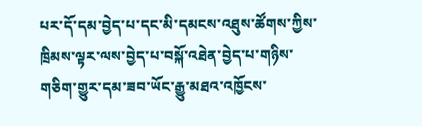པར་དོ་དམ་བྱེད་པ་དང་མི་དམངས་འཐུས་ཚོགས་ཀྱིས་ཁྲིམས་ལྟར་ལས་བྱེད་པ་བསྐོ་འཐེན་བྱེད་པ་གཉིས་གཅིག་གྱུར་དམ་ཟབ་ཡོང་རྒྱུ་མཐའ་འཁྱོངས་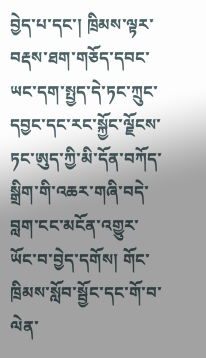བྱེད་པ་དང་། ཁྲིམས་ལྟར་བརྡས་ཐག་གཅོད་དབང་ཡང་དག་སྤྱད་དེ་ཏང་ཀྲུང་དབྱང་དང་རང་སྐྱོང་ལྗོངས་ཏང་ཨུད་ཀྱི་མི་དོན་བཀོད་སྒྲིག་གི་འཆར་གཞི་བདེ་བླག་ངང་མངོན་འགྱུར་ཡོང་བ་བྱེད་དགོས། གོང་ཁྲིམས་སློབ་སྦྱོང་དང་གོ་བ་ལེན་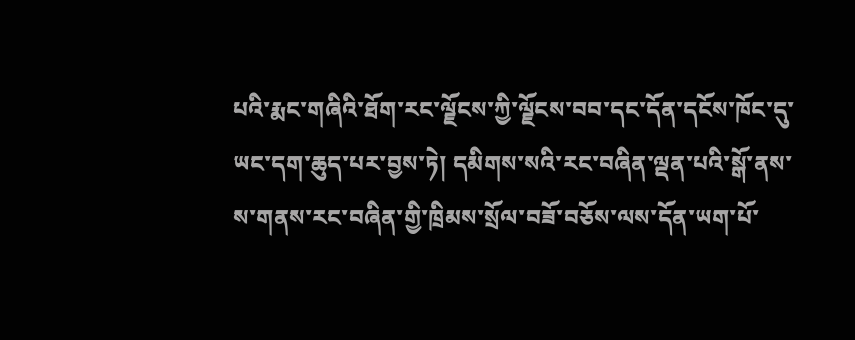པའི་རྨང་གཞིའི་ཐོག་རང་ལྗོངས་ཀྱི་ལྗོངས་བབ་དང་དོན་དངོས་ཁོང་དུ་ཡང་དག་ཆུད་པར་བྱས་ཏེ། དམིགས་སའི་རང་བཞིན་ལྡན་པའི་སྒོ་ནས་ས་གནས་རང་བཞིན་གྱི་ཁྲིམས་སྲོལ་བཟོ་བཅོས་ལས་དོན་ཡག་པོ་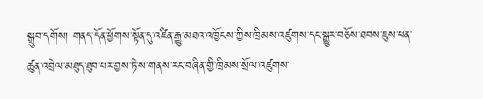སྒྲུབ་དགོས། གནད་དོན་ཕྱོགས་སྟོན་དུ་འཛིན་རྒྱུ་མཐའ་འཁྱོངས་ཀྱིས་ཁྲིམས་འཛུགས་དང་སྒྱུར་བཅོས་ཐབས་ཇུས་ཕན་ཚུན་འབྲེལ་མཐུད་ཐུབ་པར་བྱས་ཏེ་ས་གནས་རང་བཞིན་གྱི་ཁྲིམས་སྲོལ་འཛུགས་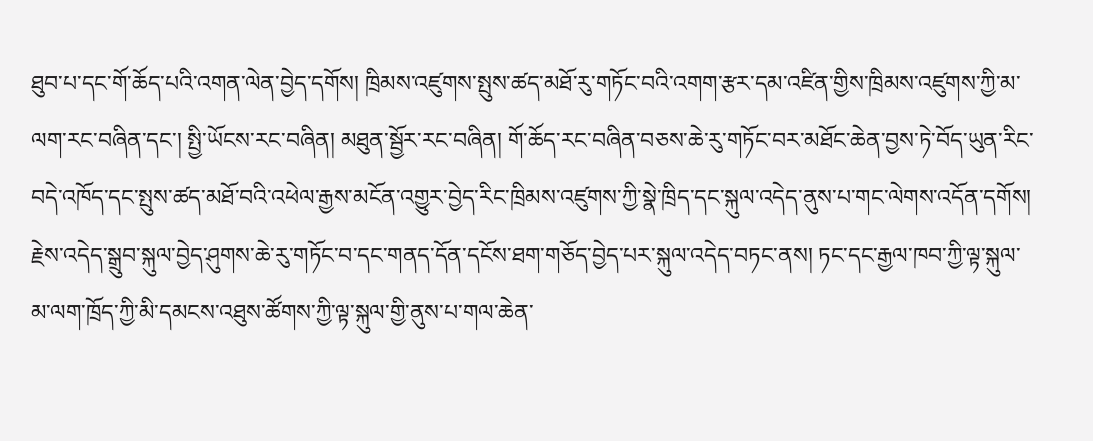ཐུབ་པ་དང་གོ་ཆོད་པའི་འགན་ལེན་བྱེད་དགོས། ཁྲིམས་འཛུགས་སྤུས་ཚད་མཐོ་རུ་གཏོང་བའི་འགག་རྩར་དམ་འཛིན་གྱིས་ཁྲིམས་འཛུགས་ཀྱི་མ་ལག་རང་བཞིན་དང་། སྤྱི་ཡོངས་རང་བཞིན། མཐུན་སྦྱོར་རང་བཞིན། གོ་ཆོད་རང་བཞིན་བཅས་ཆེ་རུ་གཏོང་བར་མཐོང་ཆེན་བྱས་ཏེ་བོད་ཡུན་རིང་བདེ་འཁོད་དང་སྤུས་ཚད་མཐོ་བའི་འཕེལ་རྒྱས་མངོན་འགྱུར་བྱེད་རིང་ཁྲིམས་འཛུགས་ཀྱི་སྣེ་ཁྲིད་དང་སྐུལ་འདེད་ནུས་པ་གང་ལེགས་འདོན་དགོས། རྗེས་འདེད་སྒྲུབ་སྐུལ་བྱེད་ཤུགས་ཆེ་རུ་གཏོང་བ་དང་གནད་དོན་དངོས་ཐག་གཅོད་བྱེད་པར་སྐུལ་འདེད་བཏང་ནས། ཏང་དང་རྒྱལ་ཁབ་ཀྱི་ལྟ་སྐུལ་མ་ལག་ཁྲོད་ཀྱི་མི་དམངས་འཐུས་ཚོགས་ཀྱི་ལྟ་སྐུལ་གྱི་ནུས་པ་གལ་ཆེན་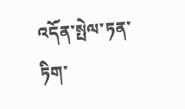འདོན་སྤེལ་ཏན་ཏིག་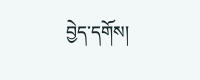བྱེད་དགོས།